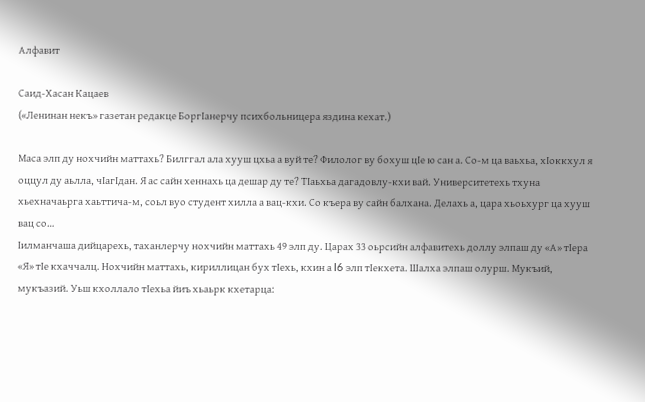Алфавит

Саид-Хасан Кацаев
(«Ленинан некъ» газетан редакце БоргIанерчу психбольницера яздина кехат.)

Маса элп ду нохчийн маттахь? Билггал ала хууш цхьа а вуй те? Филолог ву бохуш цIе ю сан а. Со-м ца ваьхьа, хIоккхул я оццул ду аьлла, чIагIдан. Я ас сайн хеннахь ца дешар ду те? ТIаьхьа дагадовлу-кхи вай. Университетехь тхуна хьехначаьрга хаьттича-м, соьл вуо студент хилла а вац-кхи. Со къера ву сайн балхана. Делахь а, цара хьоьхург ца хууш вац со…
Iилманчаша дийцарехь, таханлерчу нохчийн маттахь 49 элп ду. Царах 33 оьрсийн алфавитехь доллу элпаш ду «А» тIера «Я» тIе кхаччалц. Нохчийн маттахь, кириллицан бух тIехь, кхин а I6 элп тIекхета. Шалха элпаш олурш. Мукъий, мукъазий. Уьш кхоллало тIехьа йиъ хьаьрк кхетарца: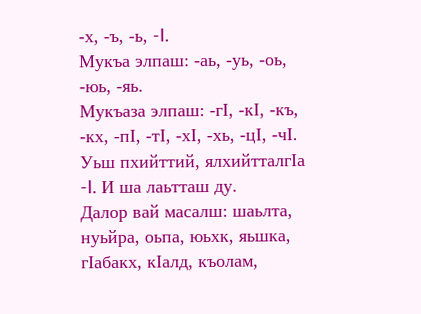-х, -ъ, -ь, -I.
Мукъа элпаш: -аь, -уь, -оь, -юь, -яь.
Мукъаза элпаш: -гI, -кI, -къ, -кх, -пI, -тI, -хI, -хь, -цI, -чI.
Уьш пхийттий, ялхийтталгIа -I. И ша лаьтташ ду.
Далор вай масалш: шаьлта, нуьйра, оьпа, юьхк, яьшка, гIабакх, кIалд, къолам,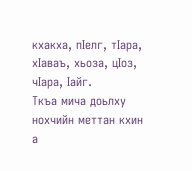кхакха, пIелг, тIара, хIаваъ, хьоза, цIоз, чIара, Iайг.
Ткъа мича доьлху нохчийн меттан кхин а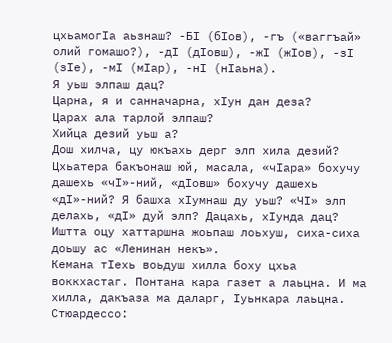цхьамогIа аьзнаш? -БI (бIов), -гъ («ваггъай» олий гомашо?), -дI (дIовш), -жI (жIов), -зI (зIе), -мI (мIар), -нI (нIаьна).
Я уьш элпаш дац?
Цаpна, я и санначаpна, хIун дан деза?
Цаpах ала таpлой элпаш?
Хийца дезий уьш а?
Дош хилча, цу юкъахь деpг элп хила дезий?
Цхьатеpа бакъонаш юй, масала, «чIаpа» бохучу дашехь «чI»-ний, «дIовш» бохучу дашехь «дI»-ний? Я башха хIумнаш ду уьш? «ЧI» элп делахь, «дI» дуй элп? Дацахь, хIунда дац?
Иштта оцу хаттаpшна жоьпаш лоьхуш, сиха-сиха доьшу ас «Ленинан некъ».
Кемана тIехь воьдуш хилла боху цхьа воккхастаг. Понтана кара газет а лаьцна. И ма хилла, дакъаза ма даларг, Iуьнкара лаьцна.
Стюардессо: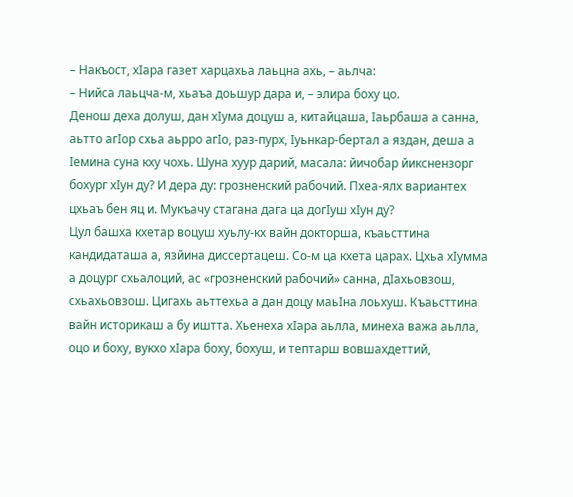– Накъост, хIара газет харцахьа лаьцна ахь, – аьлча:
– Нийса лаьцча-м, хьаъа доьшур дара и, – элира боху цо.
Денош деха долуш, дан хIума доцуш а, китайцаша, Iаьрбаша а санна, аьтто агIор схьа аьрро агIо, раз-пурх, Iуьнкар-бертал а яздан, деша а Iемина суна кху чохь. Шуна хуур дарий, масала: йичобар йикснензорг бохург хIун ду? И дера ду: грозненский рабочий. Пхеа-ялх вариантех цхьаъ бен яц и. Мукъачу стагана дага ца догIуш хIун ду?
Цул башха кхетар воцуш хуьлу-кх вайн докторша, къаьсттина кандидаташа а, язйина диссертацеш. Со-м ца кхета царах. Цхьа хIумма а доцург схьалоций, ас «грозненский рабочий» санна, дIахьовзош, схьахьовзош. Цигахь аьттехьа а дан доцу маьIна лоьхуш. Къаьсттина вайн историкаш а бу иштта. Хьенеха хIара аьлла, минеха важа аьлла, оцо и боху, вукхо хIара боху, бохуш, и тептарш вовшахдеттий,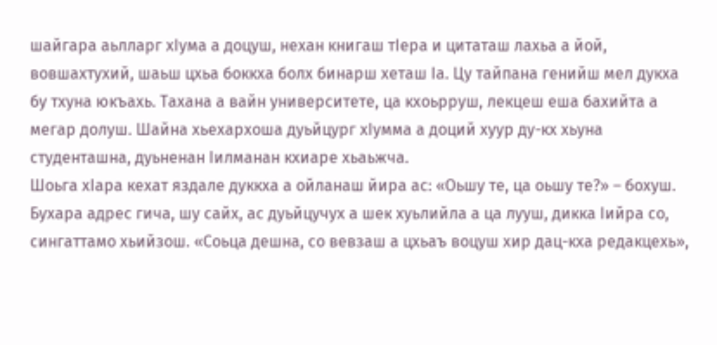шайгара аьлларг хIума а доцуш, нехан книгаш тIера и цитаташ лахьа а йой, вовшахтухий, шаьш цхьа боккха болх бинарш хеташ Iа. Цу тайпана генийш мел дукха бу тхуна юкъахь. Тахана а вайн университете, ца кхоьрруш, лекцеш еша бахийта а мегар долуш. Шайна хьехархоша дуьйцург хIумма а доций хуур ду-кх хьуна студенташна, дуьненан Iилманан кхиаре хьаьжча.
Шоьга хIара кехат яздале дуккха а ойланаш йира ас: «Оьшу те, ца оьшу те?» – бохуш. Бухара адрес гича, шу сайх, ас дуьйцучух а шек хуьлийла а ца лууш, дикка Iийра со, сингаттамо хьийзош. «Соьца дешна, со вевзаш а цхьаъ воцуш хир дац-кха редакцехь»,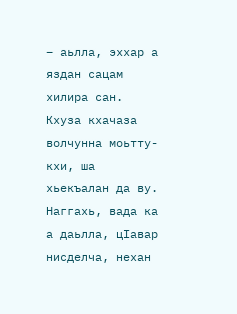– аьлла, эххар а яздан сацам хилира сан. Кхуза кхачаза волчунна моьтту-кхи, ша хьекъалан да ву. Наггахь, вада ка а даьлла, цIавар нисделча, нехан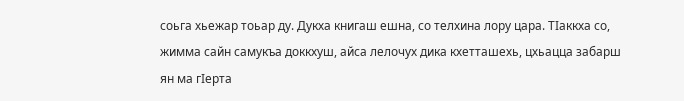соьга хьежар тоьар ду. Дукха книгаш ешна, со телхина лору цара. ТIаккха со, жимма сайн самукъа доккхуш, айса лелочух дика кхетташехь, цхьацца забарш ян ма гIерта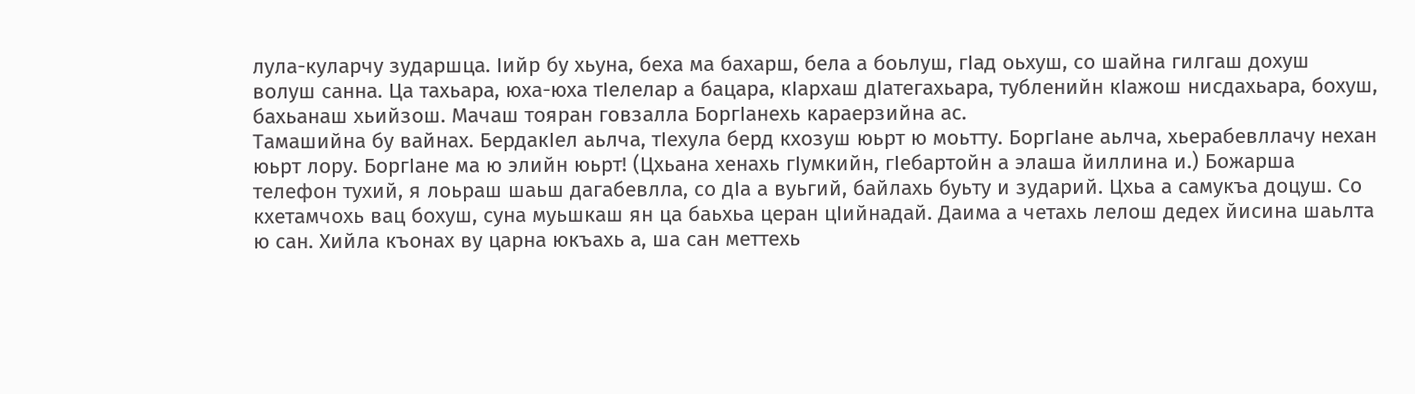лула-куларчу зударшца. Iийр бу хьуна, беха ма бахарш, бела а боьлуш, гIад оьхуш, со шайна гилгаш дохуш волуш санна. Ца тахьара, юха-юха тIелелар а бацара, кIархаш дIатегахьара, тубленийн кIажош нисдахьара, бохуш, бахьанаш хьийзош. Мачаш тояран говзалла БоргIанехь караерзийна ас.
Тамашийна бу вайнах. БердакIел аьлча, тIехула берд кхозуш юьрт ю моьтту. БоргIане аьлча, хьерабевллачу нехан юьрт лору. БоргIане ма ю элийн юьрт! (Цхьана хенахь гIумкийн, гIебартойн а элаша йиллина и.) Божарша телефон тухий, я лоьраш шаьш дагабевлла, со дIа а вуьгий, байлахь буьту и зударий. Цхьа а самукъа доцуш. Со кхетамчохь вац бохуш, суна муьшкаш ян ца баьхьа церан цIийнадай. Даима а четахь лелош дедех йисина шаьлта ю сан. Хийла къонах ву царна юкъахь а, ша сан меттехь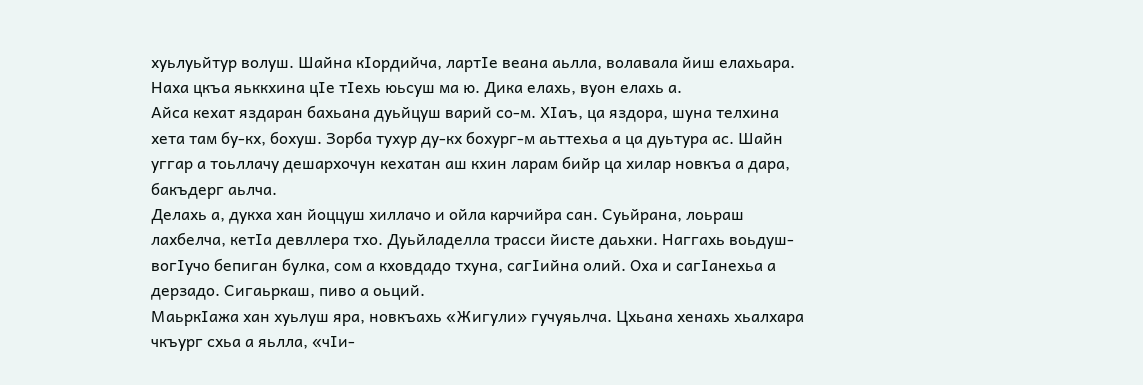хуьлуьйтур волуш. Шайна кIордийча, лартIе веана аьлла, волавала йиш елахьара. Наха цкъа яьккхина цIе тIехь юьсуш ма ю. Дика елахь, вуон елахь а.
Айса кехат яздаран бахьана дуьйцуш варий со-м. ХIаъ, ца яздора, шуна телхина хета там бу-кх, бохуш. Зорба тухур ду-кх бохург-м аьттехьа а ца дуьтура ас. Шайн уггар а тоьллачу дешархочун кехатан аш кхин ларам бийр ца хилар новкъа а дара, бакъдерг аьлча.
Делахь а, дукха хан йоццуш хиллачо и ойла карчийра сан. Суьйрана, лоьраш лахбелча, кетIа девллера тхо. Дуьйладелла трасси йисте даьхки. Наггахь воьдуш-вогIучо бепиган булка, сом а кховдадо тхуна, сагIийна олий. Оха и сагIанехьа а дерзадо. Сигаьркаш, пиво а оьций.
МаьркIажа хан хуьлуш яра, новкъахь «Жигули» гучуяьлча. Цхьана хенахь хьалхара чкъург схьа а яьлла, «чIи-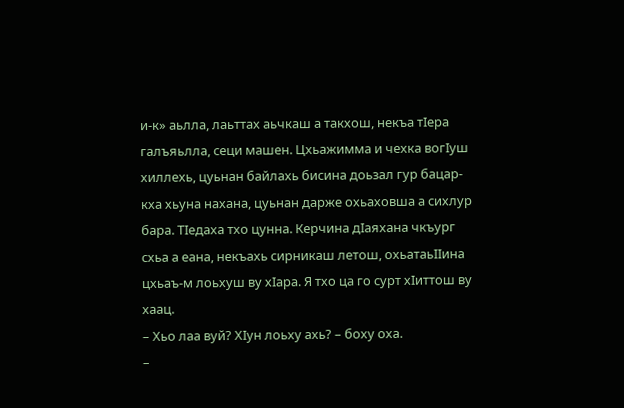и-к» аьлла, лаьттах аьчкаш а такхош, некъа тIера галъяьлла, сеци машен. Цхьажимма и чехка вогIуш хиллехь, цуьнан байлахь бисина доьзал гур бацар-кха хьуна нахана, цуьнан дарже охьаховша а сихлур бара. ТIедаха тхо цунна. Керчина дIаяхана чкъург схьа а еана, некъахь сирникаш летош, охьатаьIIина цхьаъ-м лоьхуш ву хIара. Я тхо ца го сурт хIиттош ву хаац.
– Хьо лаа вуй? ХIун лоьху ахь? – боху оха.
–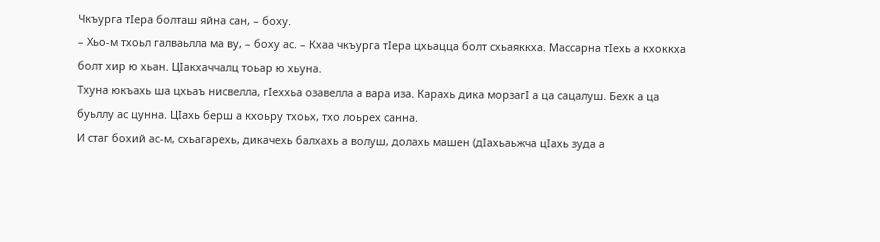Чкъурга тIера болташ яйна сан, – боху.
– Хьо-м тхоьл галваьлла ма ву, – боху ас. – Кхаа чкъурга тIера цхьацца болт схьаяккха. Массарна тIехь а кхоккха болт хир ю хьан. ЦIакхаччалц тоьар ю хьуна.
Тхуна юкъахь ша цхьаъ нисвелла, гIеххьа озавелла а вара иза. Карахь дика морзагI а ца сацалуш. Бехк а ца буьллу ас цунна. ЦIахь берш а кхоьру тхоьх, тхо лоьрех санна.
И стаг бохий ас-м, схьагарехь, дикачехь балхахь а волуш, долахь машен (дIахьаьжча цIахь зуда а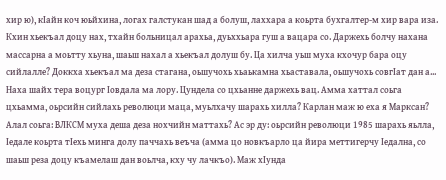хир ю), кIайн коч юьйхина, логах галстукан шад а болуш, лаххара а коьрта бухгалтер-м хир вара иза. Кхин хьекъал доцу нах, тхайн больницал арахьа, дуьххьара гуш а вацара со. Даржехь болчу нахана массарна а моьтту хьуна, шаьш нахал а хьекъал долуш бу. Ца хилча уьш муха кхочур бара оцу сийлалле? Доккха хьекъал ма деза стагана, оьшучохь хьаькамна хьаставала, оьшучохь совгIат дан а...
Наха шайх тера воцург Iовдала ма лору. Цундела со цхьанне даржехь вац. Амма хаттал соьга цхьамма, оьрсийн сийлахь революци маца, муьлхачу шарахь хилла? Карлан маж ю еха я Марксан? Алал соьга: ВЛКСМ муха деша деза нохчийн маттахь? Ас эр ду: оьрсийн революци 1985 шарахь яьлла, Iедале коьрта тIехь минга долу паччахь веъча (амма цо новкъарло ца йира меттигерчу Iедална, со шаьш реза доцу къамелаш дан воьлча, кху чу лачкъо). Маж хIунда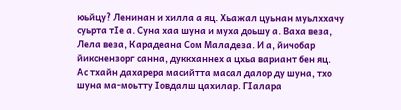юьйцу? Ленинан и хилла а яц. Хьажал цуьнан муьлххачу суьрта тIе а. Суна хаа шуна и муха доьшу а. Ваха веза, Лела веза, Карадеана Сом Маладеза. И а, йичобар йикснензорг санна, дуккханнех а цхьа вариант бен яц.
Ас тхайн дахарера масийтта масал далор ду шуна, тхо шуна ма-моьтту Iовдалш цахилар. ГIалара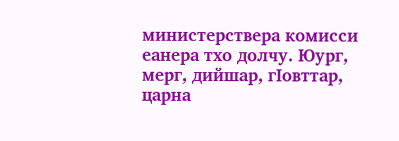министерствера комисси еанера тхо долчу. Юург, мерг, дийшар, гIовттар, царна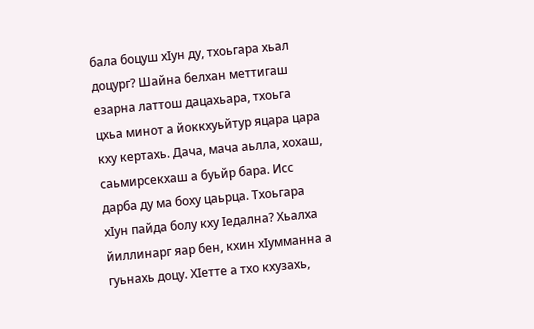бала боцуш хIун ду, тхоьгара хьал доцург? Шайна белхан меттигаш езарна латтош дацахьара, тхоьга цхьа минот а йоккхуьйтур яцара цара кху кертахь. Дача, мача аьлла, хохаш, саьмирсекхаш а буьйр бара. Исс дарба ду ма боху цаьрца. Тхоьгара хIун пайда болу кху Iедална? Хьалха йиллинарг яар бен, кхин хIумманна а гуьнахь доцу. ХIетте а тхо кхузахь,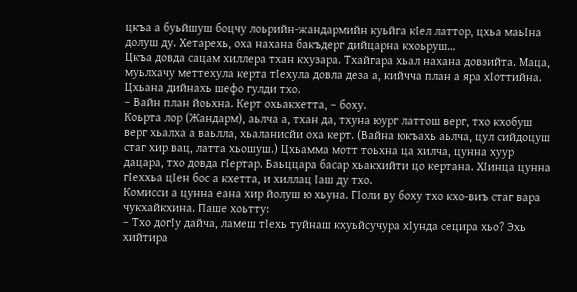цкъа а буьйшуш боцчу лоьрийн-жандармийн куьйга кIел латтор, цхьа маьIна долуш ду. Хетарехь, оха нахана бакъдерг дийцарна кхоьруш…
Цкъа довда сацам хиллера тхан кхузара. Тхайгара хьал нахана довзийта. Маца, муьлхачу меттехула керта тIехула довла деза а, кийчча план а яра хIоттийна. Цхьана дийнахь шефо гулди тхо.
– Вайн план йоьхна. Керт охьакхетта, – боху.
Коьрта лор (Жандарм), аьлча а, тхан да, тхуна юург латтош верг, тхо кхобуш верг хьалха а ваьлла, хьаланисйи оха керт. (Вайна юкъахь аьлча, цул сийдоцуш стаг хир вац, латта хьошуш.) Цхьамма мотт тоьхна ца хилча, цунна хуур дацара, тхо довда гIертар. Баьццара басар хьакхийти цо кертана. ХIинца цунна гIеххьа цIен бос а кхетта, и хиллац Iаш ду тхо.
Комисси а цунна еана хир йолуш ю хьуна. ГIоли ву боху тхо кхо-виъ стаг вара чукхайкхина. Паше хоьтту:
– Тхо догIу дайча, ламеш тIехь туйнаш кхуьйсучура хIунда сецира хьо? Эхь хийтира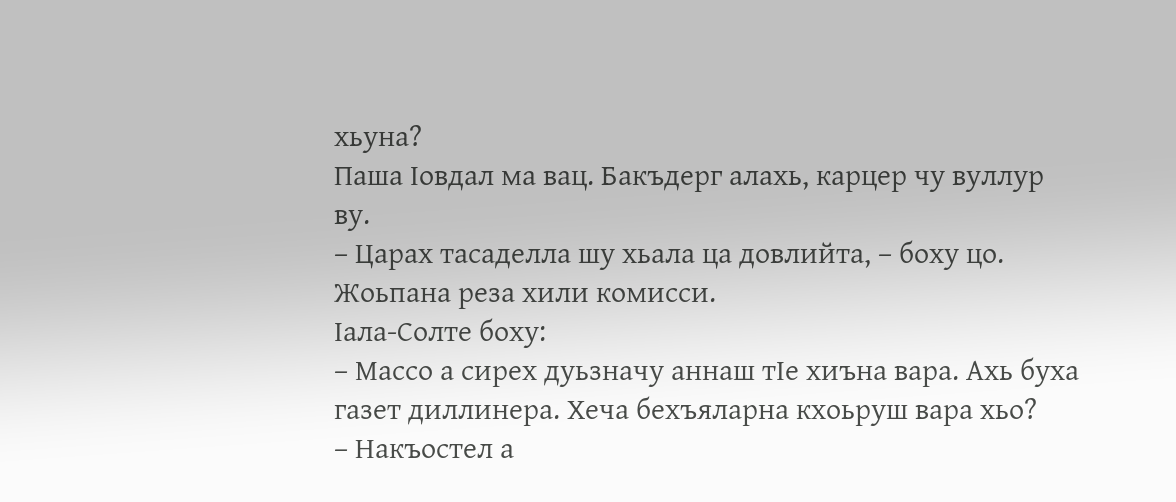хьуна?
Паша Iовдал ма вац. Бакъдерг алахь, карцер чу вуллур ву.
– Царах тасаделла шу хьала ца довлийта, – боху цо.
Жоьпана реза хили комисси.
Iала-Солте боху:
– Массо а сирех дуьзначу аннаш тIе хиъна вара. Ахь буха газет диллинера. Хеча бехъяларна кхоьруш вара хьо?
– Накъостел а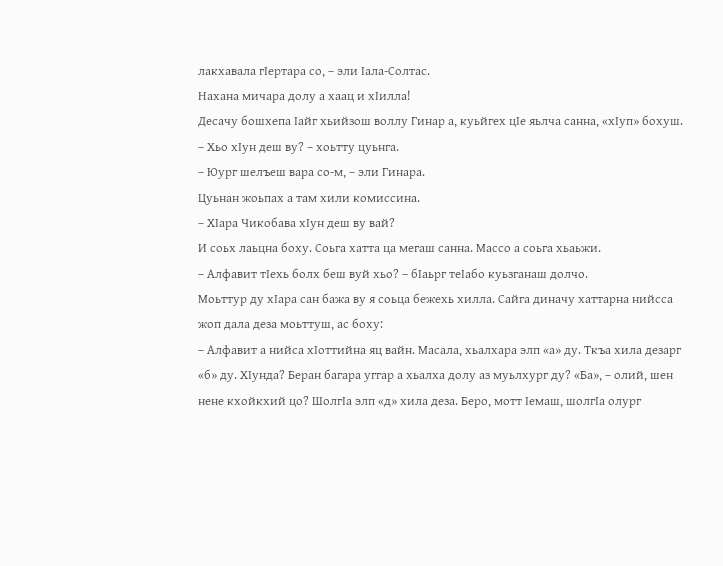лакхавала гIертара со, – эли Iала-Солтас.
Нахана мичара долу а хаац и хIилла!
Десачу бошхепа Iайг хьийзош воллу Гинар а, куьйгех цIе яьлча санна, «хIуп» бохуш.
– Хьо хIун деш ву? – хоьтту цуьнга.
– Юург шелъеш вара со-м, – эли Гинара.
Цуьнан жоьпах а там хили комиссина.
– ХIара Чикобава хIун деш ву вай?
И соьх лаьцна боху. Соьга хатта ца мегаш санна. Массо а соьга хьаьжи.
– Алфавит тIехь болх беш вуй хьо? – бIаьрг теIабо куьзганаш долчо.
Моьттур ду хIара сан бажа ву я соьца бежехь хилла. Сайга диначу хаттарна нийсса жоп дала деза моьттуш, ас боху:
– Алфавит а нийса хIоттийна яц вайн. Масала, хьалхара элп «а» ду. Ткъа хила дезарг «б» ду. ХIунда? Беран багара уггар а хьалха долу аз муьлхург ду? «Ба», – олий, шен нене кхойкхий цо? ШолгIа элп «д» хила деза. Беро, мотт Iемаш, шолгIа олург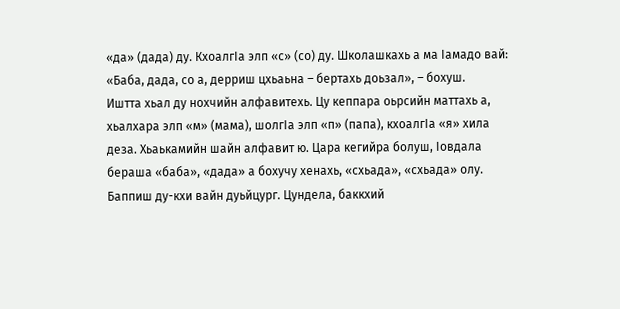«да» (дада) ду. КхоалгIа элп «с» (со) ду. Школашкахь а ма Iамадо вай: «Баба, дада, со а, дерриш цхьаьна – бертахь доьзал», – бохуш.
Иштта хьал ду нохчийн алфавитехь. Цу кеппара оьрсийн маттахь а, хьалхара элп «м» (мама), шолгIа элп «п» (папа), кхоалгIа «я» хила деза. Хьаькамийн шайн алфавит ю. Цара кегийра болуш, Iовдала бераша «баба», «дада» а бохучу хенахь, «схьада», «схьада» олу. Баппиш ду-кхи вайн дуьйцург. Цундела, баккхий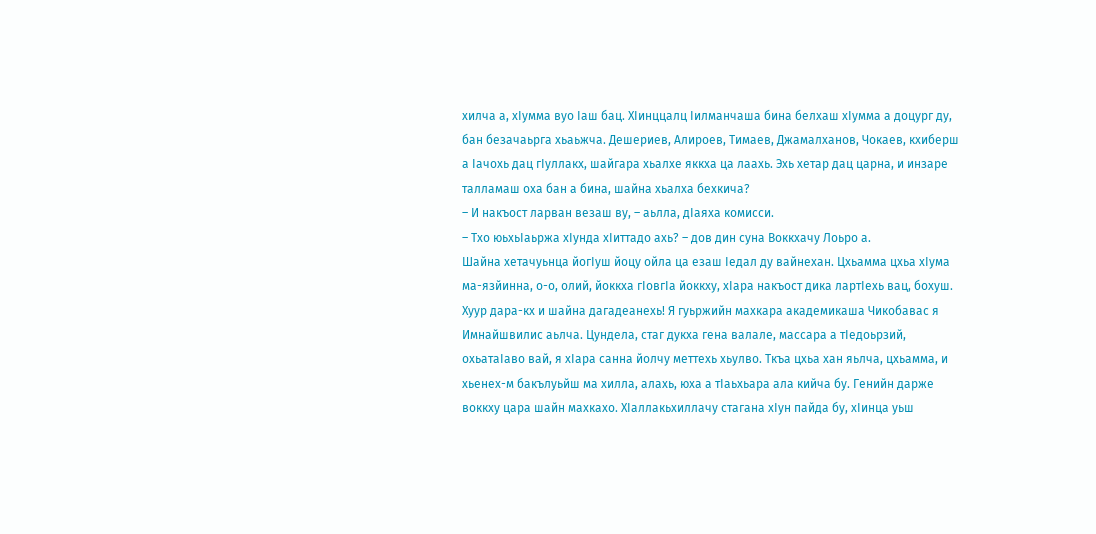хилча а, хIумма вуо Iаш бац. ХIинццалц Iилманчаша бина белхаш хIумма а доцург ду, бан безачаьрга хьаьжча. Дешериев, Алироев, Тимаев, Джамалханов, Чокаев, кхиберш а Iачохь дац гIуллакх, шайгара хьалхе яккха ца лаахь. Эхь хетар дац царна, и инзаре талламаш оха бан а бина, шайна хьалха бехкича?
– И накъост ларван везаш ву, – аьлла, дIаяха комисси.
– Тхо юьхьIаьржа хIунда хIиттадо ахь? – дов дин суна Воккхачу Лоьро а.
Шайна хетачуьнца йогIуш йоцу ойла ца езаш Iедал ду вайнехан. Цхьамма цхьа хIума ма-язйинна, о-о, олий, йоккха гIовгIа йоккху, хIара накъост дика лартIехь вац, бохуш. Хуур дара-кх и шайна дагадеанехь! Я гуьржийн махкара академикаша Чикобавас я Имнайшвилис аьлча. Цундела, стаг дукха гена валале, массара а тIедоьрзий, охьатаIаво вай, я хIара санна йолчу меттехь хьулво. Ткъа цхьа хан яьлча, цхьамма, и хьенех-м бакълуьйш ма хилла, алахь, юха а тIаьхьара ала кийча бу. Генийн дарже воккху цара шайн махкахо. ХIаллакьхиллачу стагана хIун пайда бу, хIинца уьш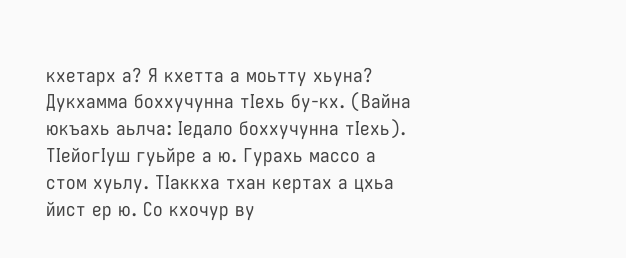кхетарх а? Я кхетта а моьтту хьуна? Дукхамма боххучунна тIехь бу-кх. (Вайна юкъахь аьлча: Iедало боххучунна тIехь).
ТIейогIуш гуьйре а ю. Гурахь массо а стом хуьлу. ТIаккха тхан кертах а цхьа йист ер ю. Со кхочур ву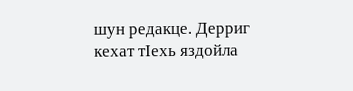шун редакце. Дерриг кехат тIехь яздойла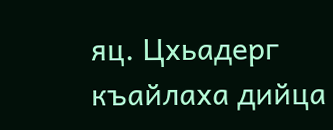яц. Цхьадерг къайлаха дийца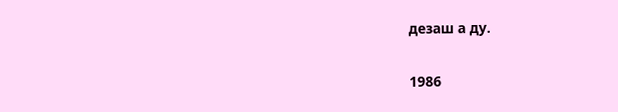дезаш а ду.

1986